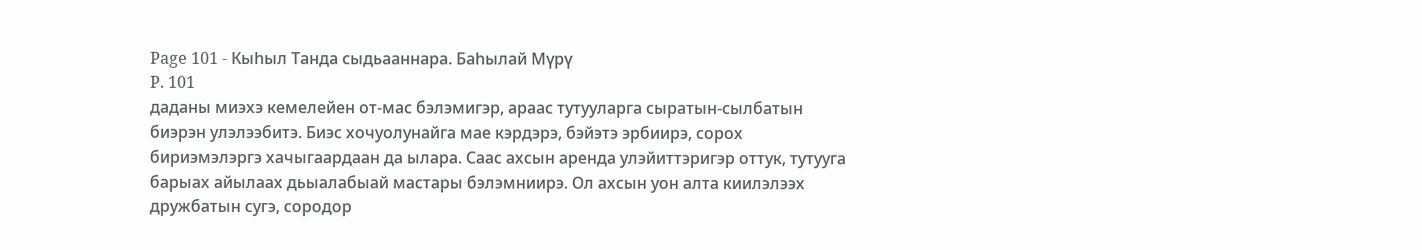Page 101 - Кыһыл Танда сыдьааннара. Баһылай Мүрү
P. 101
даданы миэхэ кемелейен от-мас бэлэмигэр, араас тутууларга сыратын-сылбатын
биэрэн улэлээбитэ. Биэс хочуолунайга мае кэрдэрэ, бэйэтэ эрбиирэ, сорох
бириэмэлэргэ хачыгаардаан да ылара. Саас ахсын аренда улэйиттэригэр оттук, тутууга
барыах айылаах дьыалабыай мастары бэлэмниирэ. Ол ахсын уон алта киилэлээх
дружбатын сугэ, сородор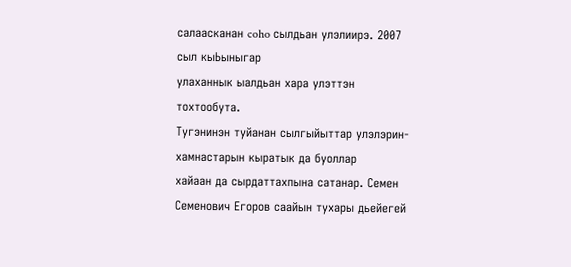салаасканан coho сылдьан улэлиирэ. 2007 сыл кыЬыныгар
улаханнык ыалдьан хара улэттэн тохтообута.
Тугэнинэн туйанан сылгыйыттар улэлэрин-хамнастарын кыратык да буоллар
хайаан да сырдаттахпына сатанар. Семен Семенович Егоров саайын тухары дьейегей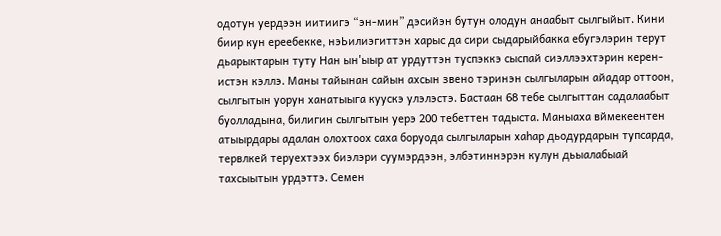одотун уердээн иитиигэ “эн-мин” дэсийэн бутун олодун анаабыт сылгыйыт. Кини
биир кун ереебекке, нэЬилиэгиттэн харыс да сири сыдарыйбакка ебугэлэрин терут
дьарыктарын туту Нан ын'ыыр ат урдуттэн туспэккэ сыспай сиэллээхтэрин керен-
истэн кэллэ. Маны тайынан сайын ахсын звено тэринэн сылгыларын айадар оттоон,
сылгытын уорун ханатыыга куускэ улэлэстэ. Бастаан 68 тебе сылгыттан садалаабыт
буолладына, билигин сылгытын уерэ 200 тебеттен тадыста. Маныаха вймекеентен
атыырдары адалан олохтоох саха боруода сылгыларын xahap дьодурдарын тупсарда,
тервлкей теруехтээх биэлэри суумэрдээн, элбэтиннэрэн кулун дьыалабыай
тахсыытын урдэттэ. Семен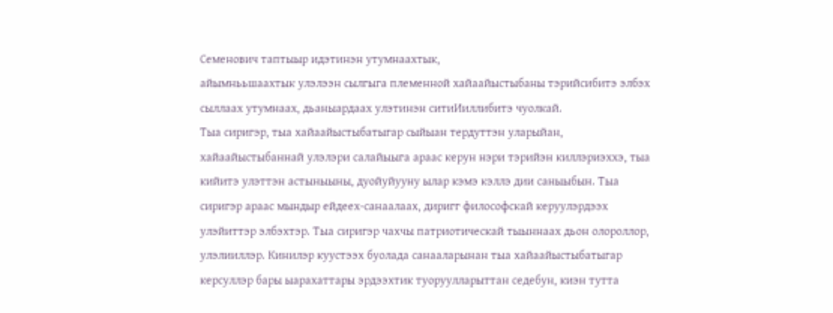Семенович таптыыр идэтинэн утумнаахтык,
айымнььшаахтык улэлээн сылгыга племенной хайаайыстыбаны тэрийсибитэ элбэх
сыллаах утумнаах, дьаныардаах улэтинэн ситиИиллибитэ чуолкай.
Тыа сиригэр, тыа хайаайыстыбатыгар сыйыан тердуттэн уларыйан,
хайаайыстыбаннай улэлэри салайыыга араас керун нэри тэрийэн киллэриэххэ, тыа
кийитэ улэттэн астыныыны, дуойуйууну ылар кэмэ кэллэ дии саныыбын. Тыа
сиригэр араас мындыр ейдеех-санаалаах, диригг философскай керуулэрдээх
улэйиттэр элбэхтэр. Тыа сиригэр чахчы патриотическай тыыннаах дьон олороллор,
улэлииллэр. Кинилэр куустээх буолада санааларынан тыа хайаайыстыбатыгар
керсуллэр бары ыарахаттары эрдээхтик туоруулларыттан седебун, киэн тутта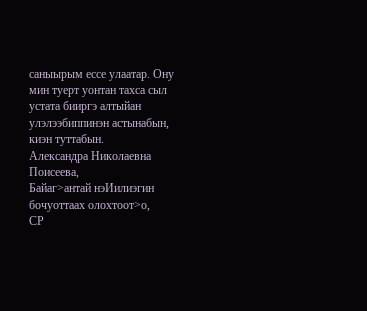саныырым ессе улаатар. Ону мин туерт уонтан тахса сыл устата бииргэ алтыйан
улэлээбиппинэн астынабын, киэн туттабын.
Александра Николаевна Поисеева,
Байаг>антай нэИилиэгин бочуоттаах олохтоот>о,
СР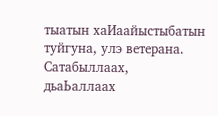тыатын хаИаайыстыбатын туйгуна, улэ ветерана.
Сатабыллаах,
дьаЬаллаах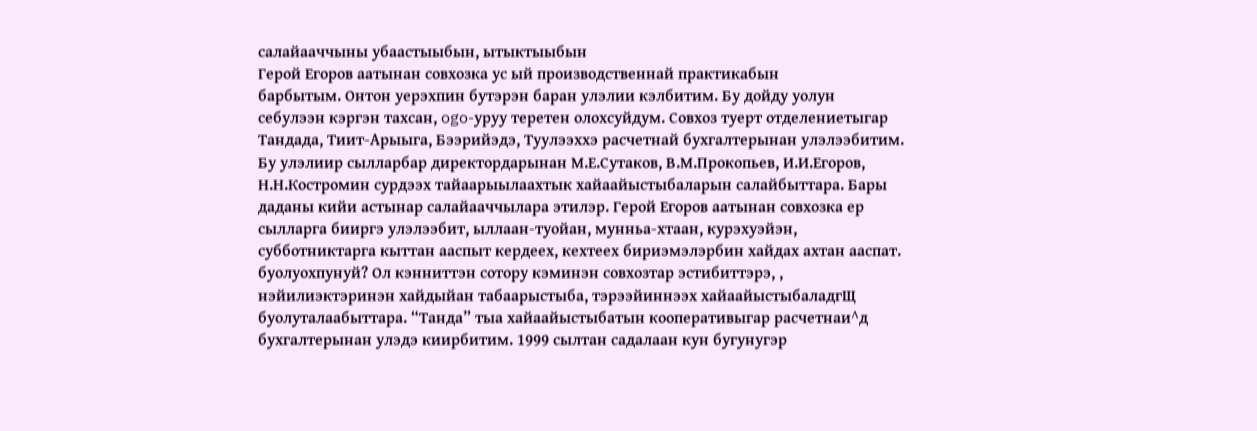салайааччыны убаастыыбын, ытыктыыбын
Герой Егоров аатынан совхозка ус ый производственнай практикабын
барбытым. Онтон уерэхпин бутэрэн баран улэлии кэлбитим. Бу дойду уолун
себулээн кэргэн тахсан, ogo-уруу теретен олохсуйдум. Совхоз туерт отделениетыгар
Тандада, Тиит-Арыыга, Бээрийэдэ, Туулээххэ расчетнай бухгалтерынан улэлээбитим.
Бу улэлиир сылларбар директордарынан М.Е.Сутаков, В.М.Прокопьев, И.И.Егоров,
Н.Н.Костромин сурдээх тайаарыылаахтык хайаайыстыбаларын салайбыттара. Бары
даданы кийи астынар салайааччылара этилэр. Герой Егоров аатынан совхозка ер
сылларга бииргэ улэлээбит, ыллаан-туойан, мунньа-хтаан, курэхуэйэн,
субботниктарга кыттан ааспыт кердеех, кехтеех бириэмэлэрбин хайдах ахтан ааспат.
буолуохпунуй? Ол кэнниттэн сотору кэминэн совхозтар эстибиттэрэ, ,
нэйилиэктэринэн хайдыйан табаарыстыба, тэрээйиннээх хайаайыстыбаладгЩ
буолуталаабыттара. “Танда” тыа хайаайыстыбатын кооперативыгар расчетнаи^д
бухгалтерынан улэдэ киирбитим. 1999 сылтан садалаан кун бугунугэр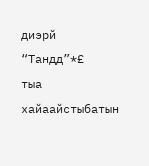диэрй “Тандд”*£
тыа хайаайстыбатын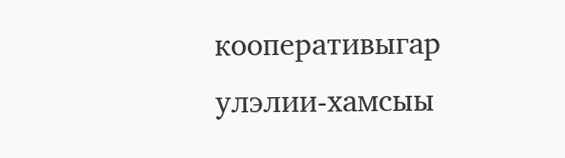кооперативыгар улэлии-хамсыы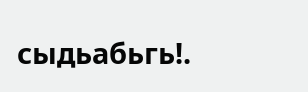сыдьабьгь!.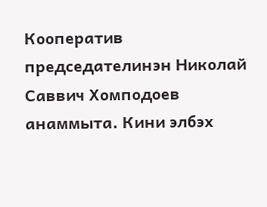Кооператив
председателинэн Николай Саввич Хомподоев анаммыта. Кини элбэх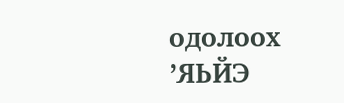одолоох ’ЯЬЙЭ